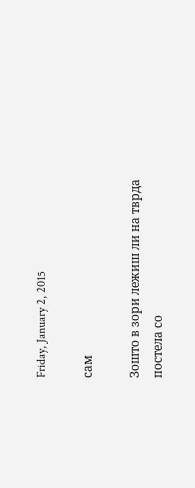Friday, January 2, 2015

сам

Зошто в зори лежиш ли на тврда постела со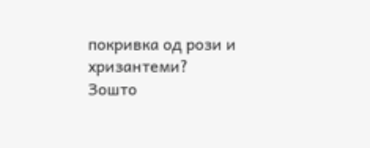покривка од рози и хризантеми?
Зошто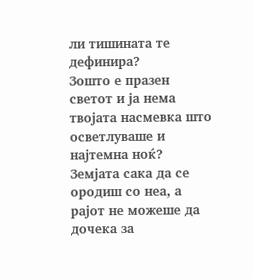ли тишината те дефинира?
Зошто е празен светот и ја нема твојата насмевка што осветлуваше и најтемна ноќ?
Земјата сака да се ородиш со неа, а рајот не можеше да дочека за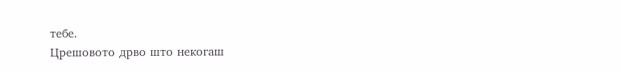тебе.
Црешовото дрво што некогаш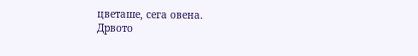цветаше, сега овена.
Дрвото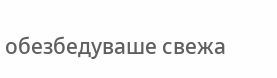обезбедуваше свежа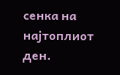сенка на најтоплиот ден.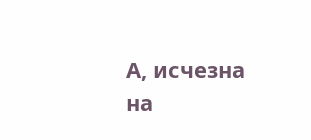А, исчезна на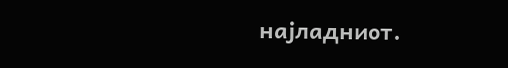најладниот.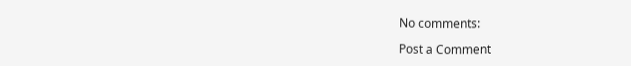No comments:

Post a Comment